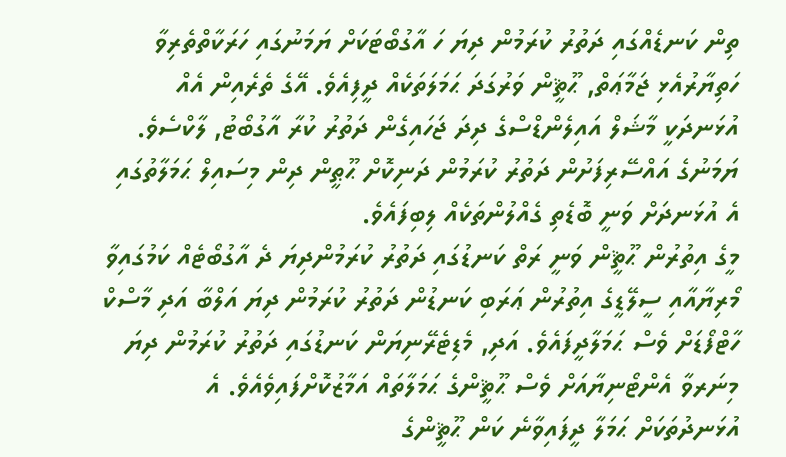ތިން ކަނޑެއްގައި ދަތުރު ކުރަމުން ދިޔަ ހަ އާގުބޯޓަކަށް ޔަމަނުގައި ހަރަކާތްތެރިވާ ހަތިޔާރުއެޅި ޖަމާޢަތް, ޙޫޘީން ވަރުގަދަ ޙަމަލަތަކެއް ދީފިއެވެ. އޭގެ ތެރެއިން އެއް އުޅަނދަކީ މާޝަލް އައިލެންޑްސްގެ ދިދަ ޖަހައިގެން ދަތުރު ކުރާ އާގުބޯޓު, ލާކްސެވެ. ޔަމަނުގެ އައްސޭރިފަށުން ދަތުރު ކުރަމުން ދަނިކޮށް ޙޫޠީން ދިން މިސައިލް ޙަމަލާތުގައި އެ އުޅަނދަށް ވަނީ ބޮޑެތި ގެއްލުންތަކެއް ލިބިފައެވެ.
މީގެ އިތުރުން ޙޫޘީން ވަނީ ރަތް ކަނޑުގައި ދަތުރު ކުރަމުންދިޔަ ދެ އާގުބޯޓެއް ކަމުގައިވާ މޯރިޔާއާއި ސީލޭޑީގެ އިތުރުން ޢަރަބި ކަނޑުން ދަތުރު ކުރަމުން ދިޔަ އަލްބާ އަދި މާސްކް ހާޓްފޯޑަށް ވެސް ޙަމަލާދީފައެވެ. އަދި, މެޑިޓެރޭނިޔަން ކަނޑުގައި ދަތުރު ކުރަމުން ދިޔަ މިނަރވާ އެންޓޯނިޔާއަށް ވެސް ޙޫޘީންގެ ޙަމަލާތައް އަމާޒުކޮށްފައިވެއެވެ. އެ އުޅަނދުތަކަށް ޙަމަލާ ދީފައިވާނެ ކަން ޙޫޘީންގެ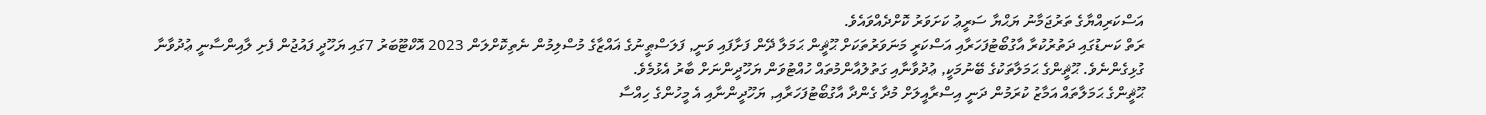އަސްކަރިއްޔާގެ ތަރުޖަމާނު ޔަޙްޔާ ސަރީޢު ކަށަވަރު ކޮށްދެއްވައެވެ.
ރަތް ކަނޑުގައި ދަތުރުކުރާ އާގުބޯޓުފަހަރާއި އަސްކަރީ މަނަވަރުތަކަށް ޙޫޘީން ޙަމަލާ ދޭން ފަށާފައި ވަނީ, ފަލަސްޠީނުގެ ޣައްޒާގެ މުސްލިމުން ނެތިކޮށްލަން 2023 އޮކްޓޫބަރު 7ގައި ޔަހޫދީ ފައުޖުން ފެށި ލާއިންސާނީ ޢުދުވާނާ ގުޅިގެންނެވެ. ޙޫޘީންގެ ޙަމަލާތަކުގެ ބޭނުމަކީ, ޢުދުވާނާއި ގަތުލުއާންމުތައް ހުއްޓުވަން ޔަހޫދީންނަށް ބާރު އެޅުމެވެ.
ޙޫޘީންގެ ޙަމަލާތައް އަމާޒު ކުރަމުން ދަނީ އިސްރާއީލަށް މުދާ ގެންދާ އާގުބޯޓުފަހަރާއި, ޔަހޫދީންނާއި އެ މީހުންގެ ހިއްސާ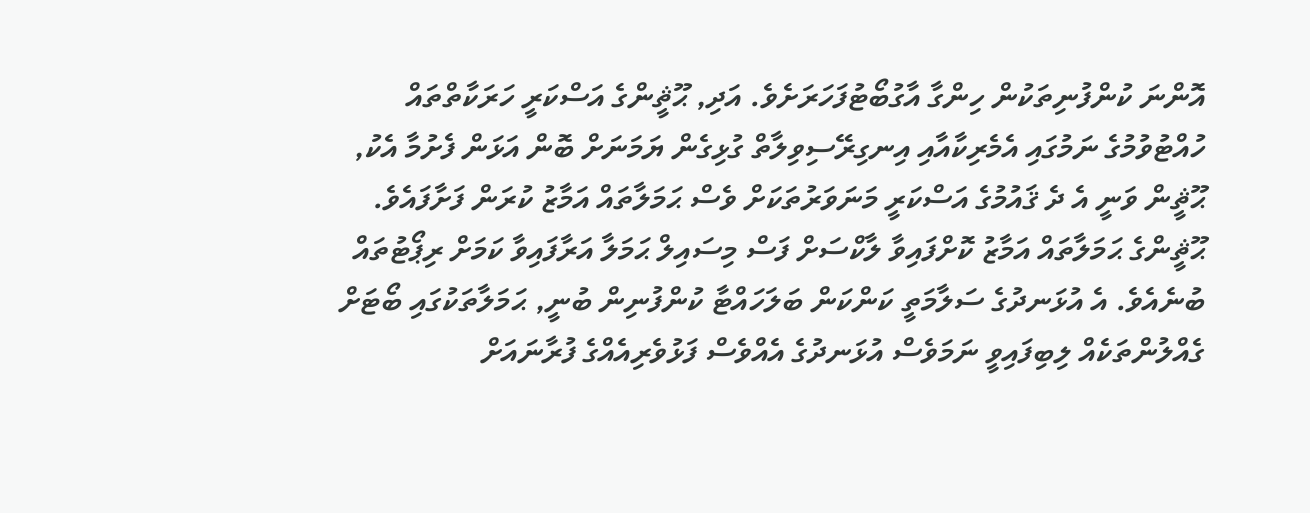އޮންނަ ކުންފުނިތަކުން ހިންގާ އާގުބޯޓުފަހަރަށެވެ. އަދި, ޙޫޘީންގެ އަސްކަރީ ހަރަކާތްތައް ހުއްޓުވުމުގެ ނަމުގައި އެމެރިކާއާއި އިނގިރޭސިވިލާތް ގުޅިގެން ޔަމަނަށް ބޮން އަޅަން ފެށުމާ އެކު, ޙޫޘީން ވަނީ އެ ދެ ޤައުމުގެ އަސްކަރީ މަނަވަރުތަކަށް ވެސް ޙަމަލާތައް އަމާޒު ކުރަން ފަށާފައެވެ.
ޙޫޘީންގެ ޙަމަލާތައް އަމާޒު ކޮށްފައިވާ ލާކްސަށް ފަސް މިސައިލް ޙަމަލާ އަރާފައިވާ ކަމަށް ރިޕޯޓުތައް ބުނެއެވެ. އެ އުޅަނދުގެ ސަލާމަތީ ކަންކަން ބަލަހައްޓާ ކުންފުނިން ބުނީ, ޙަމަލާތަކުގައި ބޯޓަށް ގެއްލުންތަކެއް ލިބިފައިވީ ނަމަވެސް އުޅަނދުގެ އެއްވެސް ފަޅުވެރިއެއްގެ ފުރާނައަށް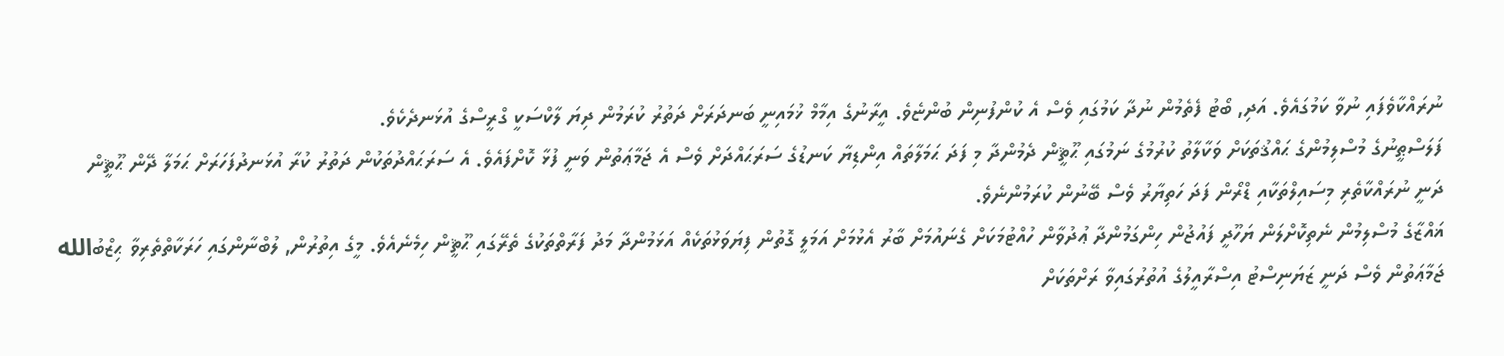ނުރައްކާވެފައި ނުވާ ކަމުގައެވެ. އަދި, ބޯޓު ފެތެމުން ނުދާ ކަމުގައި ވެސް އެ ކުންފުނިން ބުންޏެވެ. އީރާނުގެ އިމާމް ޚުމައިނީ ބަނދަރަށް ދަތުރު ކުރަމުން ދިޔަ ލާކްސަކީ ގްރީސްގެ އުޅަނދެކެވެ.
ފަލަސްޠީނުގެ މުސްލިމުންގެ ޙައްޤުތަކަށް ވަކާލާތު ކުރުމުގެ ނަމުގައި ޙޫޘީން ދެމުންދާ މި ފަދަ ޙަމަލާތައް އިންޑިޔާ ކަނޑުގެ ސަރަޙައްދަށް ވެސް އެ ޖަމާޢަތުން ވަނީ ފުޅާ ކޮށްފައެވެ. އެ ސަރަޙައްދުތަކުން ދަތުރު ކުރާ އުޅަނދުފަހަރަށް ޙަމަލާ ދޭން ޙޫޘީން ދަނީ ނުރައްކާތެރި މިސައިލްތަކާއި ޑްރޯން ފަދަ ހަތިޔާރު ވެސް ބޭނުން ކުރަމުންނެވެ.
ޣައްޒާގެ މުސްލިމުން ނެތިކޮށްލަން ޔަހޫދީ ފައުޖުން ހިންގަމުންދާ ޢުދުވާން ހުއްޓުމަކަށް ގެނައުމަށް ބާރު އެޅުމަށް އަމަލީ ގޮތުން ފިޔަވަޅުތަކެއް އަޅަމުންދާ މަދު ފަރާތްތަކުގެ ތެރޭގައި ޙޫޘީން ހިމެނެއެވެ. މީގެ އިތުރުން, ލުބްނާންގައި ހަރަކާތްތެރިވާ ޙިޒްބުالله ޖަމާޢަތުން ވެސް ދަނީ ޒަޔަނިސްޓު އިސްރާއީލުގެ އުތުރުގައިވާ ރަށްތަކަށް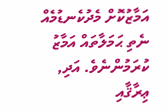އަމާޒުކޮށް މެދުކެނޑުމެއް ނެތި ޙަމަލާތައް އަމާޒު ކުރަމުންނެވެ. އަދި, ޢިރާޤާއި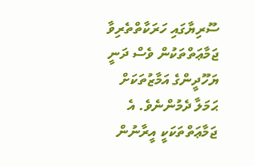ސޫރިޔާގައި ހަރަކާތްތެރިވާ ޖަމާޢަތްތަކުން ވެސް ދަނީ ޔަހޫދީންގެ އަމާޒުތަކަށް ޙަމަލާ ދެމުންނެވެ. އެ ޖަމާޢަތްތަކަކީ އީރާނުން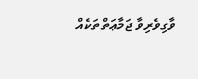ވާގިވެރިވާ ޖަމާޢަތްތަކެއް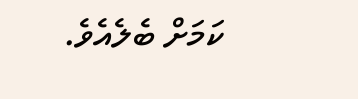ކަމަށް ބެލެއެވެ.